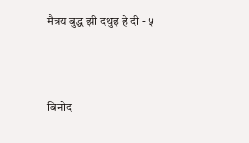मैत्रय बुद्ध झी दथुइ हे दी - ५



बिनोद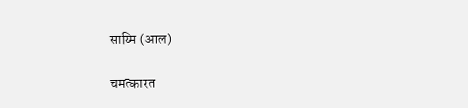साय्मि (आल)

चमत्कारत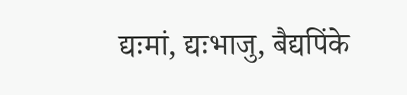द्यःमां, द्यःभाजु, बैद्यपिंके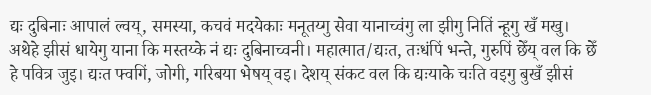द्यः दुबिनाः आपालं ल्वय्, समस्या, कचवं मदयेकाः मनूतय्गु सेवा यानाच्वंगु ला झीगु नितिं न्हूगु खँ मखु। अथेहे झीसं धायेगु याना कि मस्तय्के नं द्यः दुबिनाच्वनी। महात्मात/द्यःत, तःधंपिं भन्ते, गुरुपिं छेँय् वल कि छेँ हे पवित्र जुइ। द्यःत फ्वगिं, जोगी, गरिबया भेषय् वइ। देशय् संकट वल कि द्यःयाके चःति वइगु बुखँ झीसं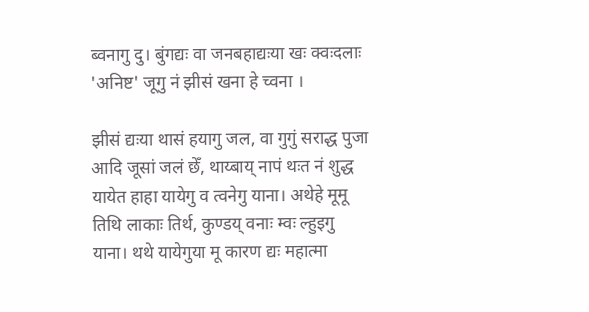ब्वनागु दु। बुंगद्यः वा जनबहाद्यःया खः क्वःदलाः 'अनिष्ट' जूगु नं झीसं खना हे च्वना ।

झीसं द्यःया थासं हयागु जल, वा गुगुं सराद्ध पुजा आदि जूसां जलं छेँ, थाय्बाय् नापं थःत नं शुद्ध यायेत हाहा यायेगु व त्वनेगु याना। अथेहे मूमू तिथि लाकाः तिर्थ, कुण्डय् वनाः म्वः ल्हुइगु याना। थथे यायेगुया मू कारण द्यः महात्मा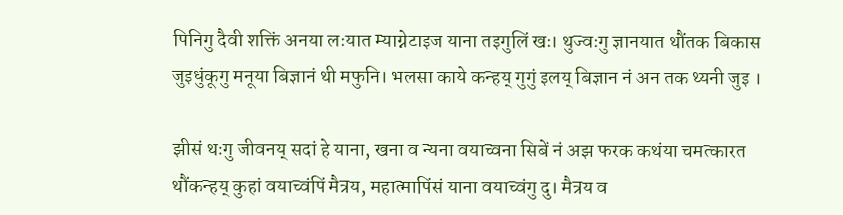पिनिगु दैवी शक्तिं अनया लःयात म्याग्नेटाइज याना तइगुलिं खः। थुज्वःगु ज्ञानयात थौंतक बिकास जुइधुंकूगु मनूया बिज्ञानं थी मफुनि। भलसा काये कन्हय् गुगुं इलय् बिज्ञान नं अन तक थ्यनी जुइ ।

झीसं थःगु जीवनय् सदां हे याना, खना व न्यना वयाच्वना सिबें नं अझ फरक कथंया चमत्कारत थौंकन्हय् कुहां वयाच्वंपिं मैत्रय, महात्मापिंसं याना वयाच्वंगु दु। मैत्रय व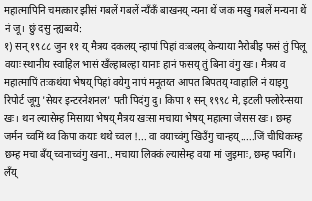महात्मापिनि चमत्कार झीसं गबलें गबलें न्यँकँ बाखनय् न्यना थें जक मखु गबलें मन्यना थें नं जू। छुं दसु न्ह्यब्वये:
१) सन् १९८८ जुन ११ य् मैत्रय दकलय् न्हापां पिहां वःबलय् केन्याया नैरोबीइ फसं तुं पिलू वयाः स्थानीय स्वाहिल भासं खँल्हाबल्हा यानाः हानं फसय् तुं बिना वंगु खः। मैत्रय व महात्मापिं तःकथंया भेषय् पिहां वयेगु नापं मनूतय्त आपत बिपतय् ग्वाहालि नं याइगु रिपोर्ट जूगु 'सेयर इन्टरनेशनल' पती पिदंगु दु। किपा १ सन् १९९८ मे, इटली फ्लोरेन्सया खः। थन ल्यासेम्ह मिसाया भेषय् मैत्रय खःसा मचाया भेषय् महात्मा जेसस खः। छम्ह जर्मन च्वमिं थ्व किपा कयाः थथे च्वल !... वा वयाच्वंगु खिउँगु चान्हय्.....जिं चीधिकःम्ह छम्ह मचा बँय् च्वनाच्वंगु खना.. मचाया लिक्कं ल्यासेम्ह वया मां जुइमाः, छम्ह फ्वगिं। लँय्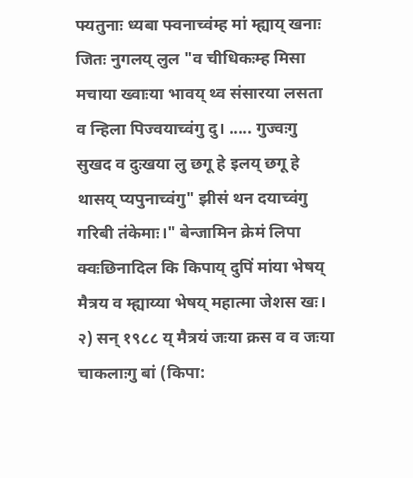फ्यतुनाः ध्यबा फ्वनाच्वंम्ह मां म्ह्याय् खनाः जितः नुगलय् लुल "व चीधिकःम्ह मिसा मचाया ख्वाःया भावय् थ्व संसारया लसता व न्हिला पिज्वयाच्वंगु दु। ..... गुज्वःगु सुखद व दुःखया लु छगू हे इलय् छगू हे थासय् प्यपुनाच्वंगु" झीसं थन दयाच्वंगु गरिबी तंकेमाः।" बेन्जामिन क्रेमं लिपा क्वःछिनादिल कि किपाय् दुपिं मांया भेषय् मैत्रय व म्ह्याय्या भेषय् महात्मा जेशस खः।
२) सन् १९८८ य् मैत्रयं जःया क्रस व व जःया चाकलाःगु बां (किपा: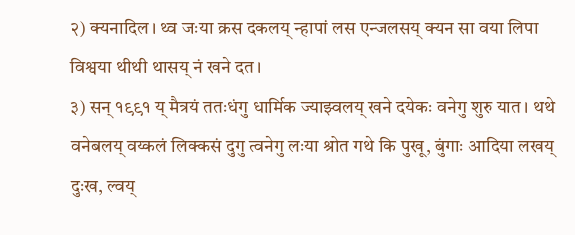२) क्यनादिल। थ्व जःया क्रस दकलय् न्हापां लस एन्जलसय् क्यन सा वया लिपा विश्वया थीथी थासय् नं खने दत।
३) सन् १९९१ य् मैत्रयं ततःधंगु धार्मिक ज्याझ्वलय् खने दयेकः वनेगु शुरु यात। थथे वनेबलय् वय्कलं लिक्कसं दुगु त्वनेगु लःया श्रोत गथे कि पुखू, बुंगाः आदिया लखय् दुःख, ल्वय्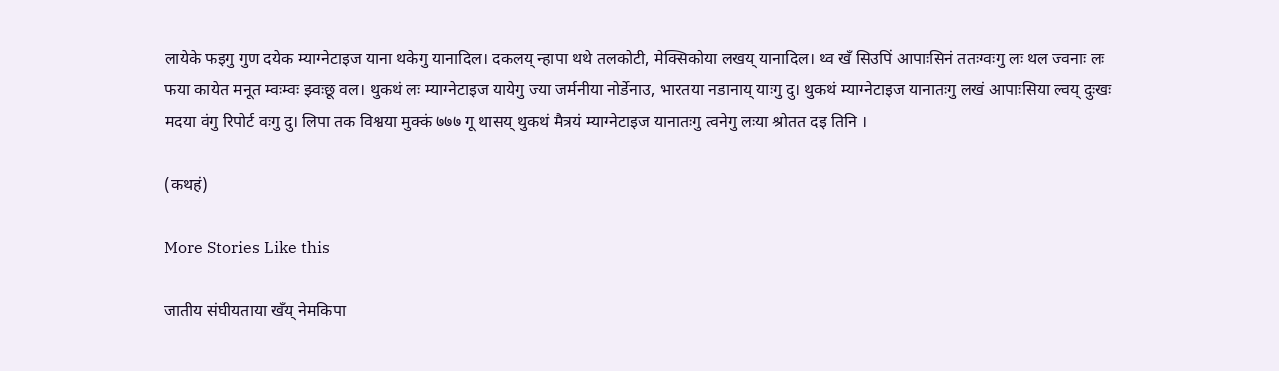लायेके फइगु गुण दयेक म्याग्नेटाइज याना थकेगु यानादिल। दकलय् न्हापा थथे तलकोटी, मेक्सिकोया लखय् यानादिल। थ्व खँ सिउपिं आपाःसिनं ततःग्वःगु लः थल ज्वनाः लः फया कायेत मनूत म्वःम्वः झ्वःछू वल। थुकथं लः म्याग्नेटाइज यायेगु ज्या जर्मनीया नोर्डेनाउ, भारतया नडानाय् याःगु दु। थुकथं म्याग्नेटाइज यानातःगु लखं आपाःसिया ल्वय् दुःखः मदया वंगु रिपोर्ट वःगु दु। लिपा तक विश्वया मुक्कं ७७७ गू थासय् थुकथं मैत्रयं म्याग्नेटाइज यानातःगु त्वनेगु लःया श्रोतत दइ तिनि ।

(कथहं)

More Stories Like this

जातीय संघीयताया खँय् नेमकिपा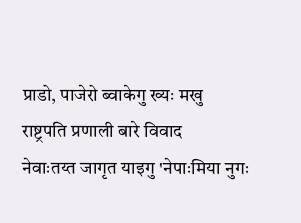प्राडो, पाजेरो ब्वाकेगु ख्यः मखु
राष्ट्रपति प्रणाली बारे विवाद
नेवाःतय्त जागृत याइगु 'नेपाःमिया नुगः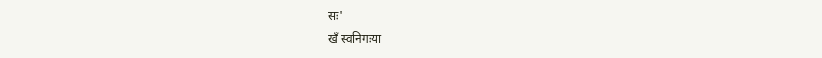सः'
खँ स्वनिगःया